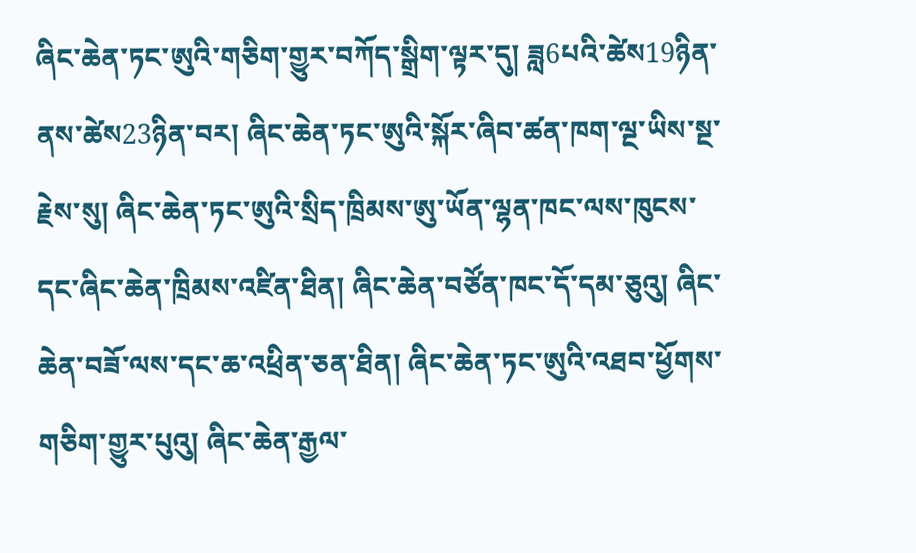ཞིང་ཆེན་ཏང་ཨུའི་གཅིག་གྱུར་བཀོད་སྒྲིག་ལྟར་དུ། ཟླ6པའི་ཚེས19ཉིན་ནས་ཚེས23ཉིན་བར། ཞིང་ཆེན་ཏང་ཨུའི་སྐོར་ཞིབ་ཚན་ཁག་ལྔ་ཡིས་སྔ་རྗེས་སུ། ཞིང་ཆེན་ཏང་ཨུའི་སྲིད་ཁྲིམས་ཨུ་ཡོན་ལྷན་ཁང་ལས་ཁུངས་དང་ཞིང་ཆེན་ཁྲིམས་འཛིན་ཐིན། ཞིང་ཆེན་བཙོན་ཁང་དོ་དམ་ཅུའུ། ཞིང་ཆེན་བཟོ་ལས་དང་ཆ་འཕྲིན་ཅན་ཐིན། ཞིང་ཆེན་ཏང་ཨུའི་འཐབ་ཕྱོགས་གཅིག་གྱུར་པུའུ། ཞིང་ཆེན་རྒྱལ་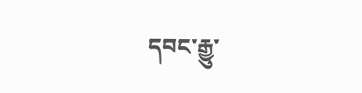དབང་རྒྱུ་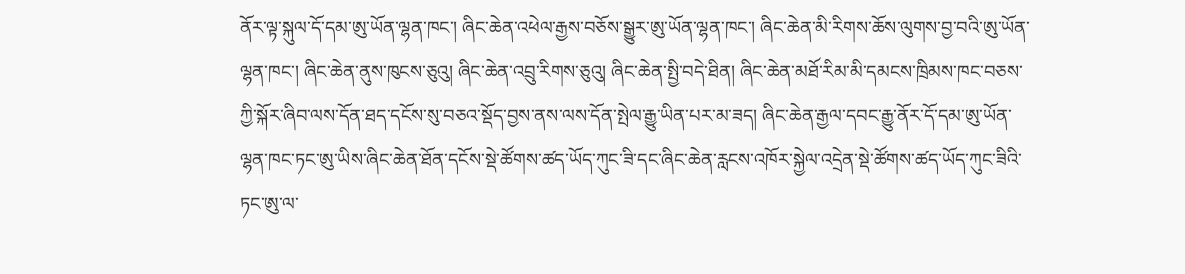ནོར་ལྟ་སྐུལ་དོ་དམ་ཨུ་ཡོན་ལྷན་ཁང་། ཞིང་ཆེན་འཕེལ་རྒྱས་བཅོས་སྒྱུར་ཨུ་ཡོན་ལྷན་ཁང་། ཞིང་ཆེན་མི་རིགས་ཆོས་ལུགས་བྱ་བའི་ཨུ་ཡོན་ལྷན་ཁང་། ཞིང་ཆེན་ནུས་ཁུངས་ཅུའུ། ཞིང་ཆེན་འབྲུ་རིགས་ཅུའུ། ཞིང་ཆེན་སྤྱི་བདེ་ཐིན། ཞིང་ཆེན་མཐོ་རིམ་མི་དམངས་ཁྲིམས་ཁང་བཅས་ཀྱི་སྐོར་ཞིབ་ལས་དོན་ཐད་དངོས་སུ་བཅའ་སྡོད་བྱས་ནས་ལས་དོན་སྤེལ་རྒྱུ་ཡིན་པར་མ་ཟད། ཞིང་ཆེན་རྒྱལ་དབང་རྒྱུ་ནོར་དོ་དམ་ཨུ་ཡོན་ལྷན་ཁང་ཏང་ཨུ་ཡིས་ཞིང་ཆེན་ཐོན་དངོས་སྡེ་ཚོགས་ཚད་ཡོད་ཀུང་ཟི་དང་ཞིང་ཆེན་རླངས་འཁོར་སྐྱེལ་འདྲེན་སྡེ་ཚོགས་ཚད་ཡོད་ཀུང་ཟིའི་ཏང་ཨུ་ལ་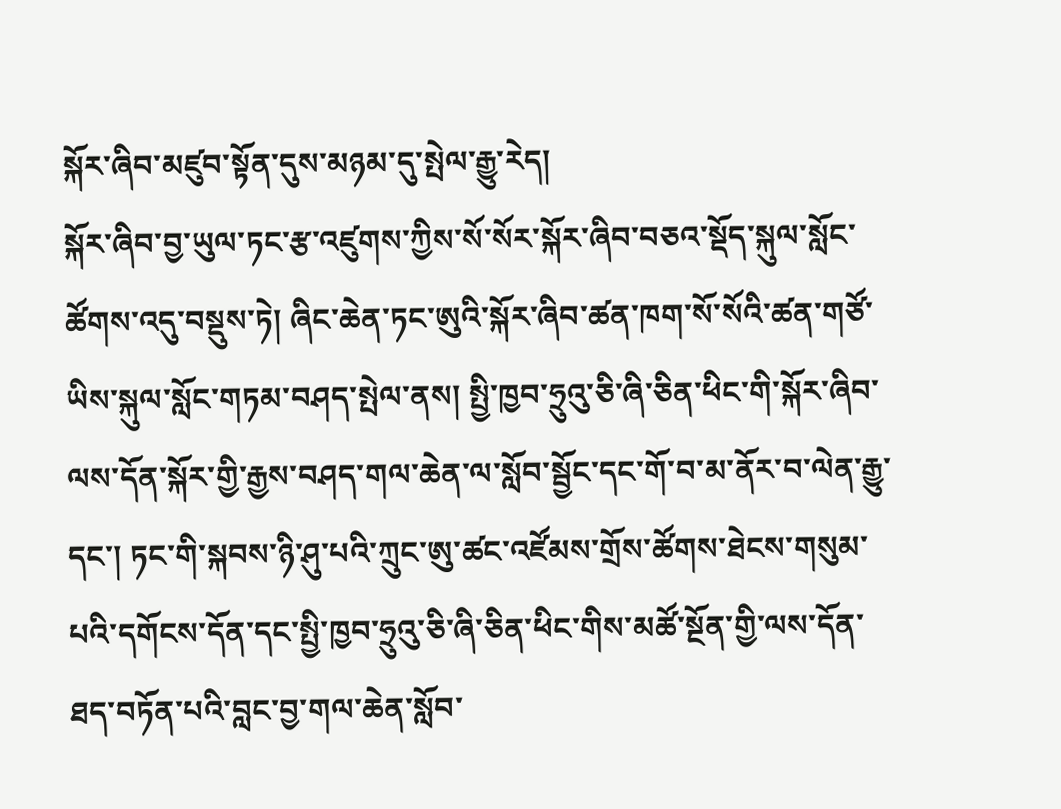སྐོར་ཞིབ་མཛུབ་སྟོན་དུས་མཉམ་དུ་སྤེལ་རྒྱུ་རེད།
སྐོར་ཞིབ་བྱ་ཡུལ་ཏང་རྩ་འཛུགས་ཀྱིས་སོ་སོར་སྐོར་ཞིབ་བཅའ་སྡོད་སྐུལ་སློང་ཚོགས་འདུ་བསྡུས་ཏེ། ཞིང་ཆེན་ཏང་ཨུའི་སྐོར་ཞིབ་ཚན་ཁག་སོ་སོའི་ཚན་གཙོ་ཡིས་སྐུལ་སློང་གཏམ་བཤད་སྤེལ་ནས། སྤྱི་ཁྱབ་ཧྲུའུ་ཅི་ཞི་ཅིན་ཕིང་གི་སྐོར་ཞིབ་ལས་དོན་སྐོར་གྱི་རྒྱས་བཤད་གལ་ཆེན་ལ་སློབ་སྦྱོང་དང་གོ་བ་མ་ནོར་བ་ལེན་རྒྱུ་དང་། ཏང་གི་སྐབས་ཉི་ཤུ་པའི་ཀྲུང་ཨུ་ཚང་འཛོམས་གྲོས་ཚོགས་ཐེངས་གསུམ་པའི་དགོངས་དོན་དང་སྤྱི་ཁྱབ་ཧྲུའུ་ཅི་ཞི་ཅིན་ཕིང་གིས་མཚོ་སྔོན་གྱི་ལས་དོན་ཐད་བཏོན་པའི་བླང་བྱ་གལ་ཆེན་སློབ་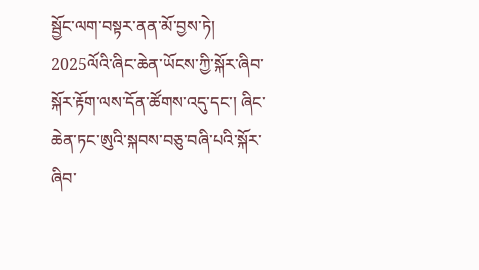སྦྱོང་ལག་བསྟར་ནན་མོ་བྱས་ཏེ། 2025ལོའི་ཞིང་ཆེན་ཡོངས་ཀྱི་སྐོར་ཞིབ་སྐོར་རྟོག་ལས་དོན་ཚོགས་འདུ་དང་། ཞིང་ཆེན་ཏང་ཨུའི་སྐབས་བཅུ་བཞི་པའི་སྐོར་ཞིབ་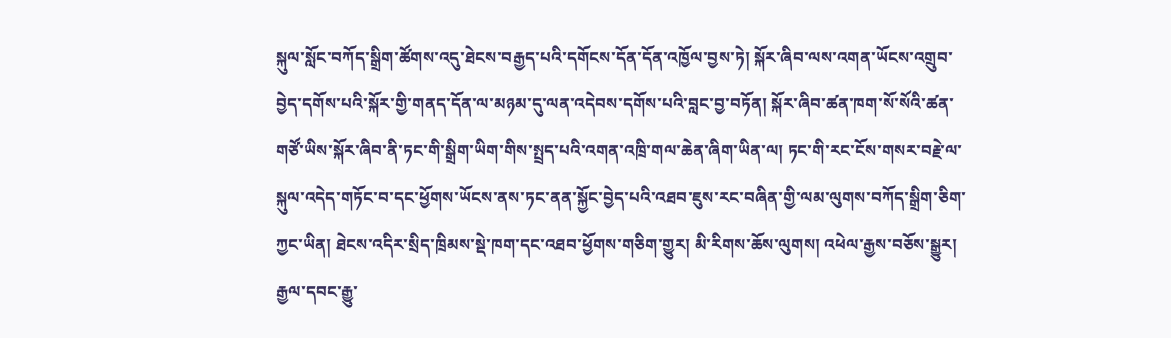སྐུལ་སློང་བཀོད་སྒྲིག་ཚོགས་འདུ་ཐེངས་བརྒྱད་པའི་དགོངས་དོན་དོན་འཁྱོལ་བྱས་ཏེ། སྐོར་ཞིབ་ལས་འགན་ཡོངས་འགྲུབ་བྱེད་དགོས་པའི་སྐོར་གྱི་གནད་དོན་ལ་མཉམ་དུ་ལན་འདེབས་དགོས་པའི་བླང་བྱ་བཏོན། སྐོར་ཞིབ་ཚན་ཁག་སོ་སོའི་ཚན་གཙོ་ཡིས་སྐོར་ཞིབ་ནི་ཏང་གི་སྒྲིག་ཡིག་གིས་སྤྲད་པའི་འགན་འཁྲི་གལ་ཆེན་ཞིག་ཡིན་ལ། ཏང་གི་རང་ངོས་གསར་བརྗེ་ལ་སྐུལ་འདེད་གཏོང་བ་དང་ཕྱོགས་ཡོངས་ནས་ཏང་ནན་སྐྱོང་བྱེད་པའི་འཐབ་ཇུས་རང་བཞིན་གྱི་ལམ་ལུགས་བཀོད་སྒྲིག་ཅིག་ཀྱང་ཡིན། ཐེངས་འདིར་སྲིད་ཁྲིམས་སྡེ་ཁག་དང་འཐབ་ཕྱོགས་གཅིག་གྱུར། མི་རིགས་ཆོས་ལུགས། འཕེལ་རྒྱས་བཅོས་སྒྱུར། རྒྱལ་དབང་རྒྱུ་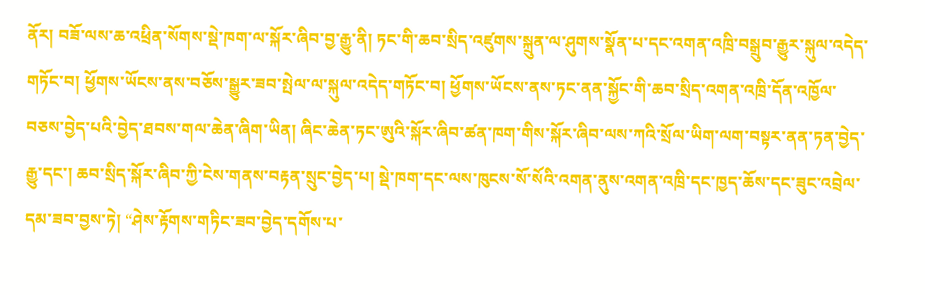ནོར། བཟོ་ལས་ཆ་འཕྲིན་སོགས་སྡེ་ཁག་ལ་སྐོར་ཞིབ་བྱ་རྒྱུ་ནི། ཏང་གི་ཆབ་སྲིད་འཛུགས་སྐྲུན་ལ་ཤུགས་སྣོན་པ་དང་འགན་འཁྲི་བསྒྲུབ་རྒྱུར་སྐུལ་འདེད་གཏོང་བ། ཕྱོགས་ཡོངས་ནས་བཅོས་སྒྱུར་ཟབ་སྤེལ་ལ་སྐུལ་འདེད་གཏོང་བ། ཕྱོགས་ཡོངས་ནས་ཏང་ནན་སྐྱོང་གི་ཆབ་སྲིད་འགན་འཁྲི་དོན་འཁྱོལ་བཅས་བྱེད་པའི་བྱེད་ཐབས་གལ་ཆེན་ཞིག་ཡིན། ཞིང་ཆེན་ཏང་ཨུའི་སྐོར་ཞིབ་ཚན་ཁག་གིས་སྐོར་ཞིབ་ལས་ཀའི་སྲོལ་ཡིག་ལག་བསྟར་ནན་ཏན་བྱེད་རྒྱུ་དང་། ཆབ་སྲིད་སྐོར་ཞིབ་ཀྱི་ངེས་གནས་བརྟན་སྲུང་བྱེད་པ། སྡེ་ཁག་དང་ལས་ཁུངས་སོ་སོའི་འགན་ནུས་འགན་འཁྲི་དང་ཁྱད་ཆོས་དང་ཟུང་འབྲེལ་དམ་ཟབ་བྱས་ཏེ། “ཤེས་རྟོགས་གཏིང་ཟབ་བྱེད་དགོས་པ་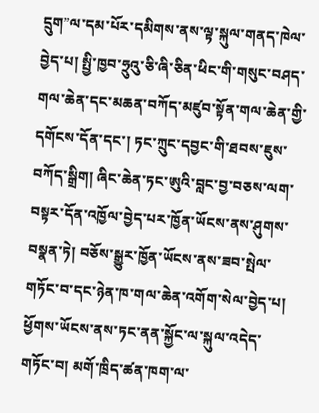དྲུག”ལ་དམ་པོར་དམིགས་ནས་ལྟ་སྐུལ་གནད་ཁེལ་བྱེད་པ། སྤྱི་ཁྱབ་ཧྲུའུ་ཅི་ཞི་ཅིན་ཕིང་གི་གསུང་བཤད་གལ་ཆེན་དང་མཆན་བཀོད་མཛུབ་སྟོན་གལ་ཆེན་གྱི་དགོངས་དོན་དང་། ཏང་ཀྲུང་དབྱང་གི་ཐབས་ཇུས་བཀོད་སྒྲིག། ཞིང་ཆེན་ཏང་ཨུའི་བླང་བྱ་བཅས་ལག་བསྟར་དོན་འཁྱོལ་བྱེད་པར་ཁྱོན་ཡོངས་ནས་ཤུགས་བསྣན་ཏེ། བཅོས་སྒྱུར་ཁྱོན་ཡོངས་ནས་ཟབ་སྤེལ་གཏོང་བ་དང་ཉེན་ཁ་གལ་ཆེན་འགོག་སེལ་བྱེད་པ། ཕྱོགས་ཡོངས་ནས་ཏང་ནན་སྐྱོང་ལ་སྐུལ་འདེད་གཏོང་བ། མགོ་ཁྲིད་ཚན་ཁག་ལ་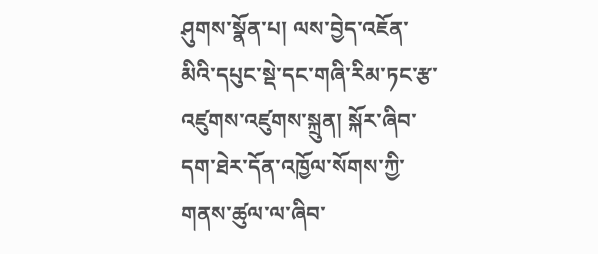ཤུགས་སྣོན་པ། ལས་བྱེད་འཇོན་མིའི་དཔུང་སྡེ་དང་གཞི་རིམ་ཏང་རྩ་འཛུགས་འཛུགས་སྐྲུན། སྐོར་ཞིབ་དག་ཐེར་དོན་འཁྱོལ་སོགས་ཀྱི་གནས་ཚུལ་ལ་ཞིབ་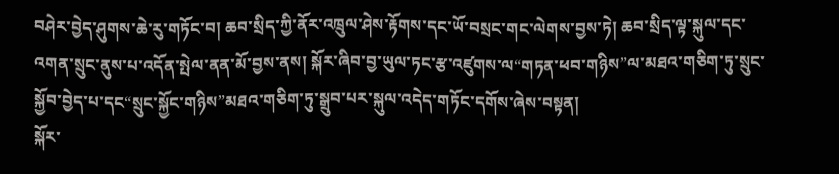བཤེར་བྱེད་ཤུགས་ཆེ་རུ་གཏོང་བ། ཆབ་སྲིད་ཀྱི་ནོར་འཁྲུལ་ཤེས་རྟོགས་དང་ཡོ་བསྲང་གང་ལེགས་བྱས་ཏེ། ཆབ་སྲིད་ལྟ་སྐུལ་དང་འགན་སྲུང་ནུས་པ་འདོན་སྤེལ་ནན་མོ་བྱས་ནས། སྐོར་ཞིབ་བྱ་ཡུལ་ཏང་རྩ་འཛུགས་ལ“གཏན་ཕབ་གཉིས”ལ་མཐའ་གཅིག་ཏུ་སྲུང་སྐྱོབ་བྱེད་པ་དང“སྲུང་སྐྱོང་གཉིས”མཐའ་གཅིག་ཏུ་སྒྲུབ་པར་སྐུལ་འདེད་གཏོང་དགོས་ཞེས་བསྟན།
སྐོར་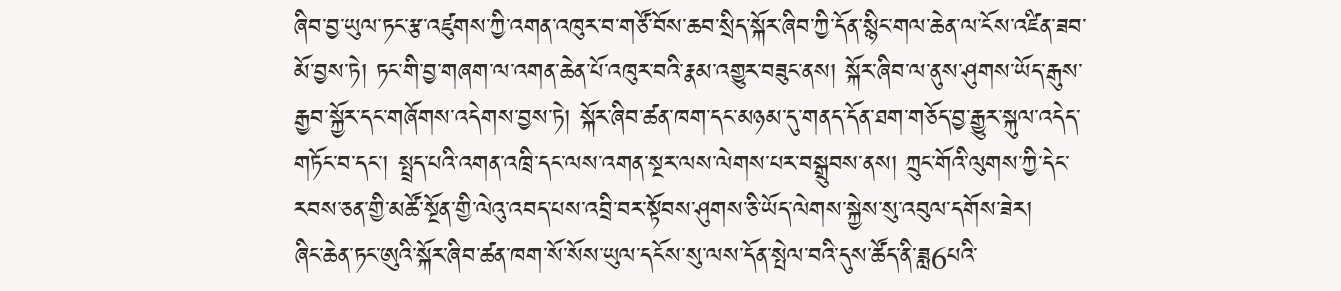ཞིབ་བྱ་ཡུལ་ཏང་རྩ་འཛུགས་ཀྱི་འགན་འཁུར་བ་གཙོ་བོས་ཆབ་སྲིད་སྐོར་ཞིབ་ཀྱི་དོན་སྙིང་གལ་ཆེན་ལ་ངོས་འཛིན་ཟབ་མོ་བྱས་ཏེ། ཏང་གི་བྱ་གཞག་ལ་འགན་ཆེན་པོ་འཁུར་བའི་རྣམ་འགྱུར་བཟུང་ནས། སྐོར་ཞིབ་ལ་ནུས་ཤུགས་ཡོད་རྒུས་རྒྱབ་སྐྱོར་དང་གཞོགས་འདེགས་བྱས་ཏེ། སྐོར་ཞིབ་ཚན་ཁག་དང་མཉམ་དུ་གནད་དོན་ཐག་གཅོད་བྱ་རྒྱུར་སྐུལ་འདེད་གཏོང་བ་དང་། སྤྲད་པའི་འགན་འཁྲི་དང་ལས་འགན་སྔར་ལས་ལེགས་པར་བསྒྲུབས་ནས། ཀྲུང་གོའི་ལུགས་ཀྱི་དེང་རབས་ཅན་གྱི་མཚོ་སྔོན་གྱི་ལེའུ་འབད་པས་འབྲི་བར་སྟོབས་ཤུགས་ཅི་ཡོད་ལེགས་སྐྱེས་སུ་འབུལ་དགོས་ཟེར།
ཞིང་ཆེན་ཏང་ཨུའི་སྐོར་ཞིབ་ཚན་ཁག་སོ་སོས་ཡུལ་དངོས་སུ་ལས་དོན་སྤེལ་བའི་དུས་ཚོད་ནི་ཟླ6པའི་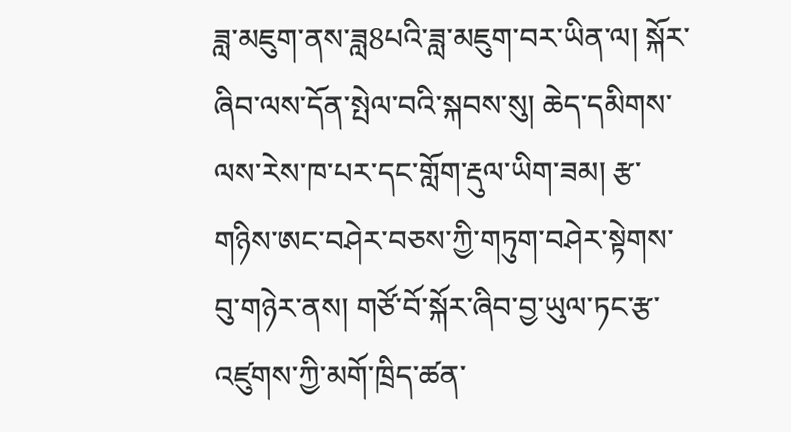ཟླ་མཇུག་ནས་ཟླ8པའི་ཟླ་མཇུག་བར་ཡིན་ལ། སྐོར་ཞིབ་ལས་དོན་སྤེལ་བའི་སྐབས་སུ། ཆེད་དམིགས་ལས་རེས་ཁ་པར་དང་གློག་རྡུལ་ཡིག་ཟམ། རྩ་གཉིས་ཨང་བཤེར་བཅས་ཀྱི་གཏུག་བཤེར་སྟེགས་བུ་གཉེར་ནས། གཙོ་བོ་སྐོར་ཞིབ་བྱ་ཡུལ་ཏང་རྩ་འཛུགས་ཀྱི་མགོ་ཁྲིད་ཚན་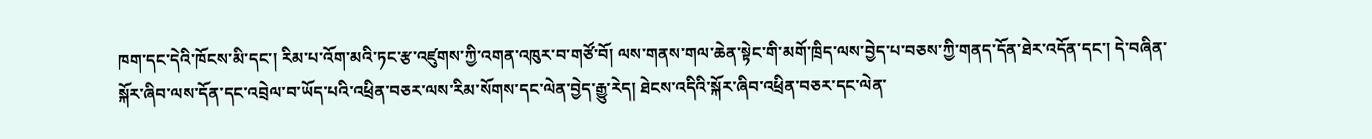ཁག་དང་དེའི་ཁོངས་མི་དང་། རིམ་པ་འོག་མའི་ཏང་རྩ་འཛུགས་ཀྱི་འགན་འཁུར་བ་གཙོ་བོ། ལས་གནས་གལ་ཆེན་སྟེང་གི་མགོ་ཁྲིད་ལས་བྱེད་པ་བཅས་ཀྱི་གནད་དོན་ཐེར་འདོན་དང་། དེ་བཞིན་སྐོར་ཞིབ་ལས་དོན་དང་འབྲེལ་བ་ཡོད་པའི་འཕྲིན་བཅར་ལས་རིམ་སོགས་དང་ལེན་བྱེད་རྒྱུ་རེད། ཐེངས་འདིའི་སྐོར་ཞིབ་འཕྲིན་བཅར་དང་ལེན་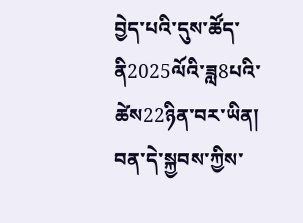བྱེད་པའི་དུས་ཚོད་ནི2025ལོའི་ཟླ8པའི་ཚེས22ཉིན་བར་ཡིན།
བན་དེ་སྐྱབས་ཀྱིས་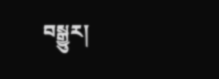བསྒྱུར།